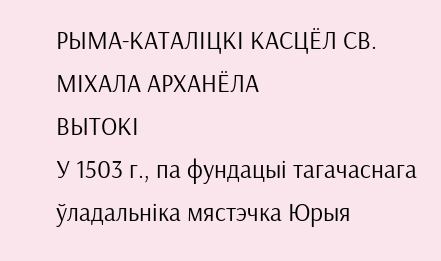РЫМА-КАТАЛІЦКІ КАСЦЁЛ СВ. МІХАЛА АРХАНЁЛА
ВЫТОКІ
У 1503 г., па фундацыі тагачаснага ўладальніка мястэчка Юрыя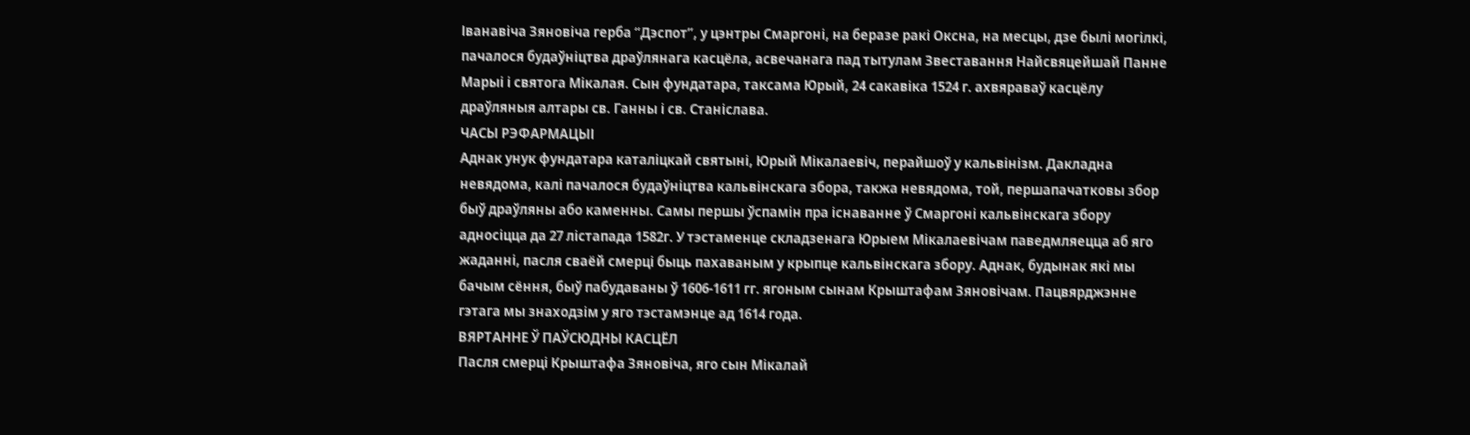Іванавіча Зяновіча герба “Дэспот”, у цэнтры Смаргоні, на беразе ракі Оксна, на месцы, дзе былі могілкі, пачалося будаўніцтва драўлянага касцёла, асвечанага пад тытулам Звеставання Найсвяцейшай Панне Марыі і святога Мікалая. Сын фундатара, таксама Юрый, 24 сакавіка 1524 г. ахвяраваў касцёлу драўляныя алтары св. Ганны і св. Станіслава.
ЧАСЫ РЭФАРМАЦЫІ
Аднак унук фундатара каталіцкай святыні, Юрый Мікалаевіч, перайшоў у кальвінізм. Дакладна невядома, калі пачалося будаўніцтва кальвінскага збора, такжа невядома, той, першапачатковы збор быў драўляны або каменны. Самы першы ўспамін пра існаванне ў Смаргоні кальвінскага збору адносіцца да 27 лістапада 1582г. У тэстаменце складзенага Юрыем Мікалаевічам паведмляецца аб яго жаданні, пасля сваёй смерці быць пахаваным у крыпце кальвінскага збору. Аднак, будынак які мы бачым сёння, быў пабудаваны ў 1606-1611 гг. ягоным сынам Крыштафам Зяновічам. Пацвярджэнне гэтага мы знаходзім у яго тэстамэнце ад 1614 года.
ВЯРТАННЕ Ў ПАЎСЮДНЫ КАСЦЁЛ
Пасля смерці Крыштафа Зяновіча, яго сын Мікалай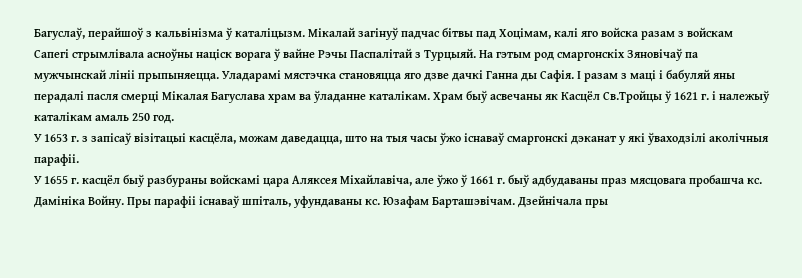Багуслаў, перайшоў з кальвінізма ў каталіцызм. Мікалай загінуў падчас бітвы пад Хоцімам, калі яго войска разам з войскам Сапегі стрымлівала асноўны націск ворага ў вайне Рэчы Паспалітай з Турцыяй. На гэтым род смаргонскіх Зяновічаў па мужчынскай лініі прыпыняецца. Уладарамі мястэчка становяцца яго дзве дачкі Ганна ды Сафія. І разам з маці і бабуляй яны перадалі пасля смерці Мікалая Багуслава храм ва ўладанне каталікам. Храм быў асвечаны як Касцёл Св.Тройцы ў 1621 г. і належыў каталікам амаль 250 год.
У 1653 г. з запісаў візітацыі касцёла, можам даведацца, што на тыя часы ўжо існаваў смаргонскі дэканат у які ўваходзілі аколічныя парафіі.
У 1655 г. касцёл быў разбураны войскамі цара Аляксея Міхайлавіча, але ўжо ў 1661 г. быў адбудаваны праз мясцовага пробашча кс. Дамініка Войну. Пры парафіі існаваў шпіталь, уфундаваны кс. Юзафам Барташэвічам. Дзейнічала пры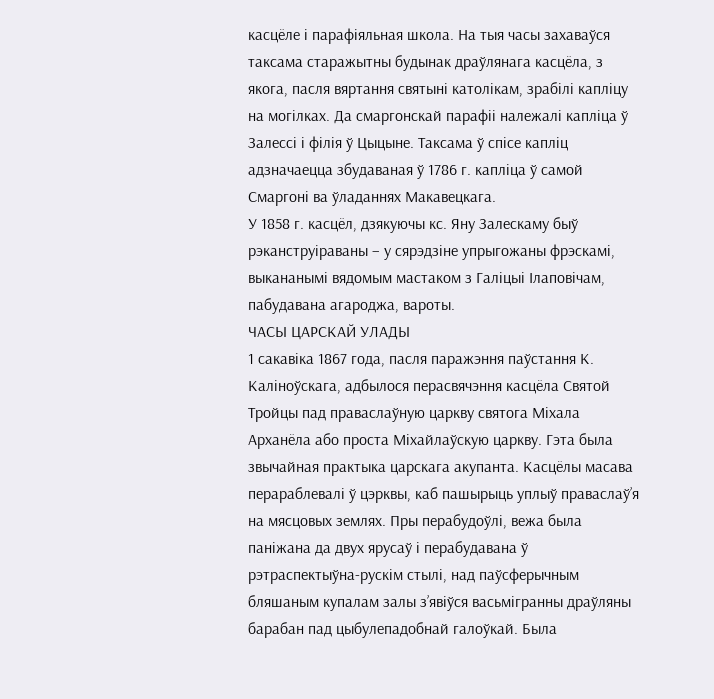касцёле і парафіяльная школа. На тыя часы захаваўся таксама старажытны будынак драўлянага касцёла, з якога, пасля вяртання святыні католікам, зрабілі капліцу на могілках. Да смаргонскай парафіі належалі капліца ў Залессі і філія ў Цыцыне. Таксама ў спісе капліц адзначаецца збудаваная ў 1786 г. капліца ў самой Смаргоні ва ўладаннях Макавецкага.
У 1858 г. касцёл, дзякуючы кс. Яну Залескаму быў рэканструіраваны – у сярэдзіне упрыгожаны фрэскамі, выкананымі вядомым мастаком з Галіцыі Ілаповічам, пабудавана агароджа, вароты.
ЧАСЫ ЦАРСКАЙ УЛАДЫ
1 сакавіка 1867 года, пасля паражэння паўстання К. Каліноўскага, адбылося перасвячэння касцёла Святой Тройцы пад праваслаўную царкву святога Міхала Арханёла або проста Міхайлаўскую царкву. Гэта была звычайная практыка царскага акупанта. Касцёлы масава перараблевалі ў цэрквы, каб пашырыць уплыў праваслаў’я на мясцовых землях. Пры перабудоўлі, вежа была паніжана да двух ярусаў і перабудавана ў рэтраспектыўна-рускім стылі, над паўсферычным бляшаным купалам залы з’явіўся васьмігранны драўляны барабан пад цыбулепадобнай галоўкай. Была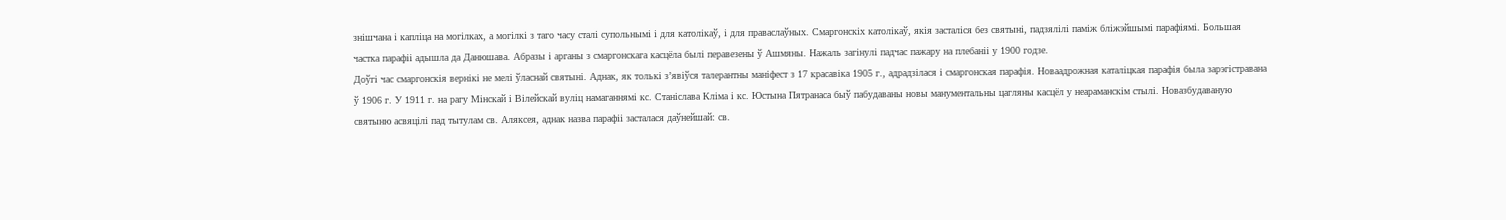знішчана і капліца на могілках, а могілкі з таго часу сталі супольнымі і для католікаў, і для праваслаўных. Смаргонскіх католікаў, якія засталіся без святыні, падзялілі паміж бліжэйшымі парафіямі. Большая частка парафіі адышла да Данюшава. Абразы і арганы з смаргонскага касцёла былі перавезены ў Ашмяны. Нажаль загінулі падчас пажару на плебаніі у 1900 годзе.
Доўгі час смаргонскія вернікі не мелі ўласнай святыні. Аднак, як толькі з’явіўся талерантны маніфест з 17 красавіка 1905 г., адрадзілася і смаргонская парафія. Новаадрожная каталіцкая парафія была зарэгістравана ў 1906 г. У 1911 г. на рагу Мінскай і Вілейскай вуліц намаганнямі кс. Станіслава Кліма і кс. Юстына Пятранаса быў пабудаваны новы манументальны цагляны касцёл у неараманскім стылі. Новазбудаваную святыню асвяцілі пад тытулам св. Аляксея, аднак назва парафіі засталася даўнейшай: св.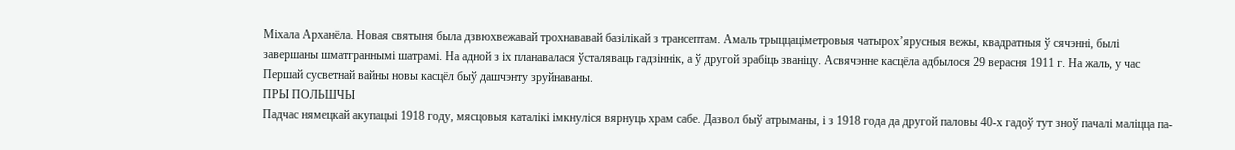Міхала Арханёла. Новая святыня была дзвюхвежавай трохнававай базілікай з трансептам. Амаль трыццаціметровыя чатырох’ярусныя вежы, квадратныя ў сячэнні, былі завершаны шматграннымі шатрамі. На адной з іх планавалася ўсталяваць гадзіннік, а ў другой зрабіць званіцу. Асвячэнне касцёла адбылося 29 верасня 1911 г. На жаль, у час Першай сусветнай вайны новы касцёл быў дашчэнту зруйнаваны.
ПРЫ ПОЛЬШЧЫ
Падчас нямецкай акупацыі 1918 году, мясцовыя каталікі імкнуліся вярнуць храм сабе. Дазвол быў атрыманы, і з 1918 года да другой паловы 40-х гадоў тут зноў пачалі маліцца па-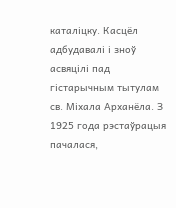каталіцку. Касцёл адбудавалі і зноў асвяцілі пад гістарычным тытулам св. Міхала Арханёла. З 1925 года рэстаўрацыя пачалася,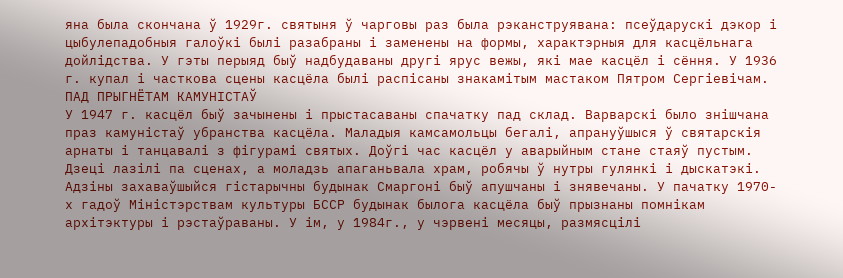яна была скончана ў 1929г. святыня ў чарговы раз была рэканструявана: псеўдарускі дэкор і цыбулепадобныя галоўкі былі разабраны і заменены на формы, характэрныя для касцёльнага дойлідства. У гэты перыяд быў надбудаваны другі ярус вежы, які мае касцёл і сёння. У 1936 г. купал і часткова сцены касцёла былі распісаны знакамітым мастаком Пятром Сергіевічам.
ПАД ПРЫГНЁТАМ КАМУНІСТАЎ
У 1947 г. касцёл быў зачынены і прыстасаваны спачатку пад склад. Варварскі было знішчана праз камуністаў убранства касцёла. Маладыя камсамольцы бегалі, апрануўшыся ў святарскія арнаты і танцавалі з фігурамі святых. Доўгі час касцёл у аварыйным стане стаяў пустым. Дзеці лазілі па сценах, а моладзь апаганьвала храм, робячы ў нутры гулянкі і дыскатэкі. Адзіны захаваўшыйся гістарычны будынак Смаргоні быў апушчаны і знявечаны. У пачатку 1970-х гадоў Міністэрствам культуры БССР будынак былога касцёла быў прызнаны помнікам архітэктуры і рэстаўраваны. У ім, у 1984г., у чэрвені месяцы, размясцілі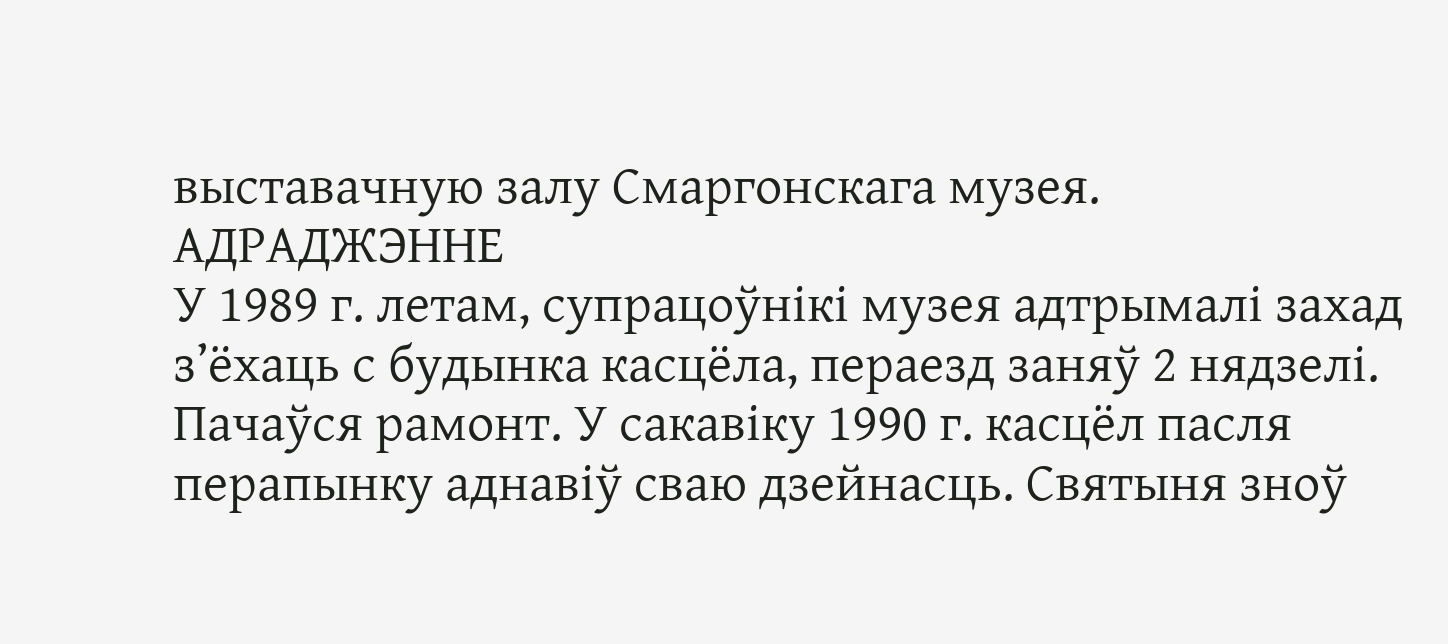выставачную залу Смаргонскага музея.
АДРАДЖЭННЕ
У 1989 г. летам, супрацоўнікі музея адтрымалі захад з’ёхаць с будынка касцёла, пераезд заняў 2 нядзелі. Пачаўся рамонт. У сакавіку 1990 г. касцёл пасля перапынку аднавіў сваю дзейнасць. Святыня зноў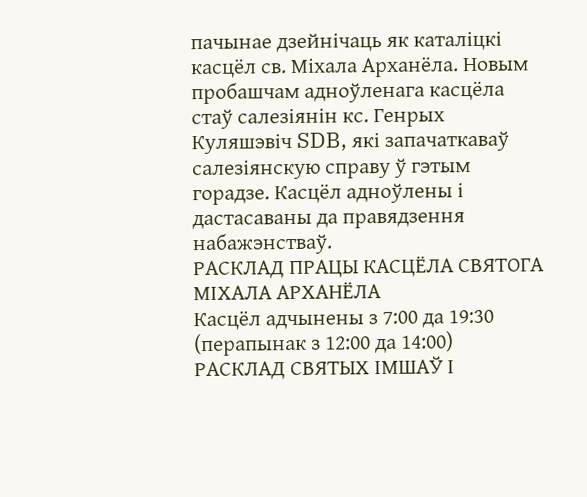пачынае дзейнічаць як каталіцкі касцёл св. Міхала Арханёла. Новым пробашчам адноўленага касцёла стаў салезіянін кс. Генрых Куляшэвіч SDB, які запачаткаваў салезіянскую справу ў гэтым горадзе. Касцёл адноўлены і дастасаваны да правядзення набажэнстваў.
РАСКЛАД ПРАЦЫ КАСЦЁЛА СВЯТОГА МІХАЛА АРХАНЁЛА
Касцёл адчынены з 7:00 да 19:30 (перапынак з 12:00 да 14:00)
РАСКЛАД СВЯТЫХ ІМШАЎ І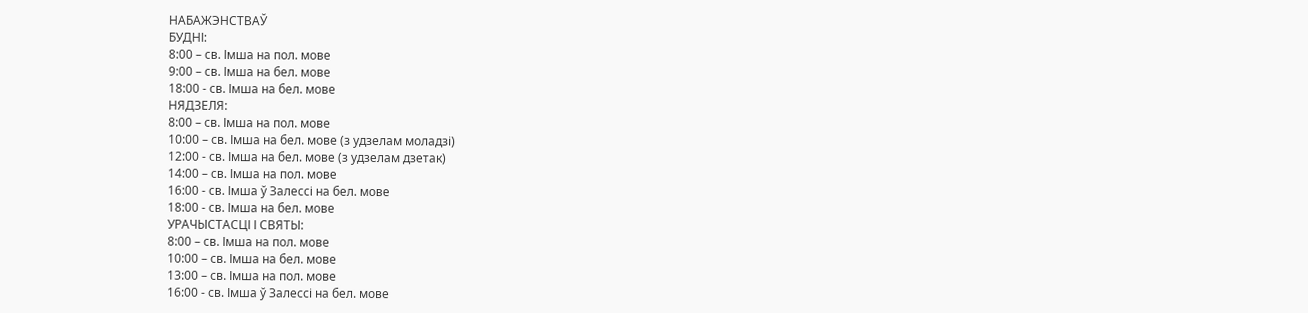НАБАЖЭНСТВАЎ
БУДНІ:
8:00 – св. Імша на пол. мове
9:00 – св. Імша на бел. мове
18:00 - св. Імша на бел. мове
НЯДЗЕЛЯ:
8:00 – св. Імша на пол. мове
10:00 – св. Імша на бел. мове (з удзелам моладзі)
12:00 - св. Імша на бел. мове (з удзелам дзетак)
14:00 – св. Імша на пол. мове
16:00 - св. Імша ў Залессі на бел. мове
18:00 - св. Імша на бел. мове
УРАЧЫСТАСЦІ І СВЯТЫ:
8:00 – св. Імша на пол. мове
10:00 – св. Імша на бел. мове
13:00 – св. Імша на пол. мове
16:00 - св. Імша ў Залессі на бел. мове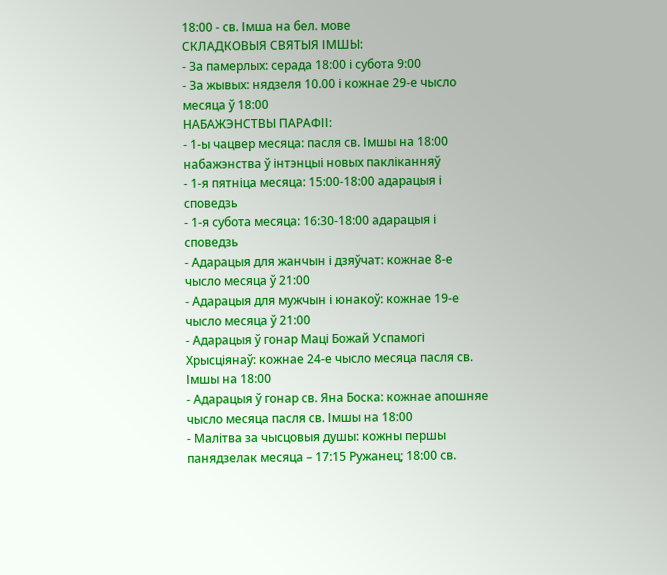18:00 - св. Імша на бел. мове
СКЛАДКОВЫЯ СВЯТЫЯ ІМШЫ:
- За памерлых: серада 18:00 і субота 9:00
- За жывых: нядзеля 10.00 і кожнае 29-е чысло месяца ў 18:00
НАБАЖЭНСТВЫ ПАРАФІІ:
- 1-ы чацвер месяца: пасля св. Імшы на 18:00 набажэнства ў інтэнцыі новых пакліканняў
- 1-я пятніца месяца: 15:00-18:00 адарацыя і споведзь
- 1-я субота месяца: 16:30-18:00 адарацыя і споведзь
- Адарацыя для жанчын і дзяўчат: кожнае 8-е чысло месяца ў 21:00
- Адарацыя для мужчын і юнакоў: кожнае 19-е чысло месяца ў 21:00
- Адарацыя ў гонар Маці Божай Успамогі Хрысціянаў: кожнае 24-е чысло месяца пасля св. Імшы на 18:00
- Адарацыя ў гонар св. Яна Боска: кожнае апошняе чысло месяца пасля св. Імшы на 18:00
- Малітва за чысцовыя душы: кожны першы панядзелак месяца – 17:15 Ружанец; 18:00 св.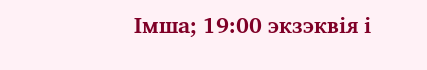Імша; 19:00 экзэквія і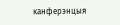канферэнцыя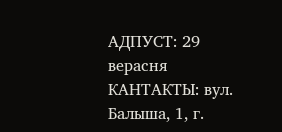АДПУСТ: 29 верасня
КАНТАКТЫ: вул. Балыша, 1, г.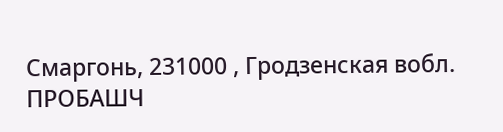Смаргонь, 231000 , Гродзенская вобл.
ПРОБАШЧ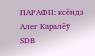ПАРАФІІ: ксёндз Алег Каралёў SDB